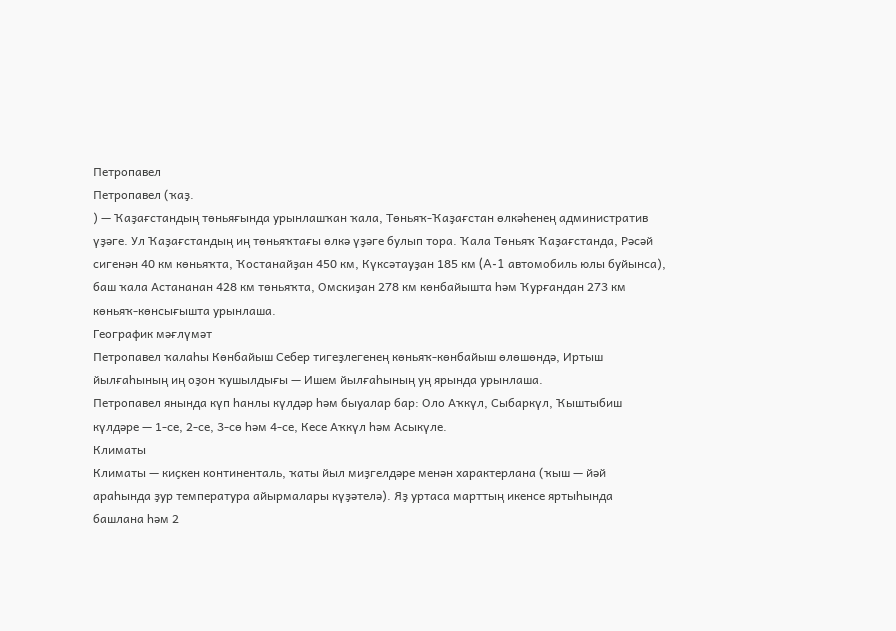Петропавел
Петропавел (ҡаҙ.
) — Ҡаҙағстандың төньяғында урынлашҡан ҡала, Төньяҡ-Ҡаҙағстан өлкәһенең административ үҙәге. Ул Ҡаҙағстандың иң төньяҡтағы өлкә үҙәге булып тора. Ҡала Төньяҡ Ҡаҙағстанда, Рәсәй сигенән 40 км көньяҡта, Ҡостанайҙан 450 км, Күксәтауҙан 185 км (A-1 автомобиль юлы буйынса), баш ҡала Астананан 428 км төньяҡта, Омскиҙан 278 км көнбайышта һәм Ҡурғандан 273 км көньяҡ-көнсығышта урынлаша.
Географик мәғлүмәт
Петропавел ҡалаһы Көнбайыш Себер тигеҙлегенең көньяҡ-көнбайыш өлөшөндә, Иртыш йылғаһының иң оҙон ҡушылдығы — Ишем йылғаһының уң ярында урынлаша.
Петропавел янында күп һанлы күлдәр һәм быуалар бар: Оло Аҡкүл, Сыбаркүл, Ҡыштыбиш күлдәре — 1-се, 2-се, 3-сө һәм 4-се, Кесе Аҡкүл һәм Асыкүле.
Климаты
Климаты — киҫкен континенталь, ҡаты йыл миҙгелдәре менән характерлана (ҡыш — йәй араһында ҙур температура айырмалары күҙәтелә). Яҙ уртаса марттың икенсе яртыһында башлана һәм 2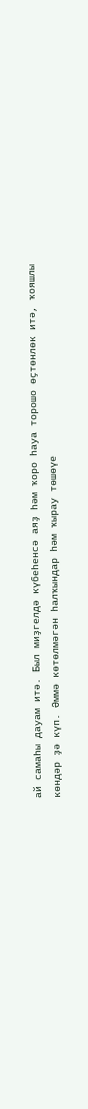ай самаһы дауам итә. Был миҙгелдә күбеһенсә аяҙ һәм ҡоро һауа торошо өҫтөнлөк итә, ҡояшлы көндәр ҙә күп. Әммә көтөлмәгән һалҡындар һәм ҡырау төшөүе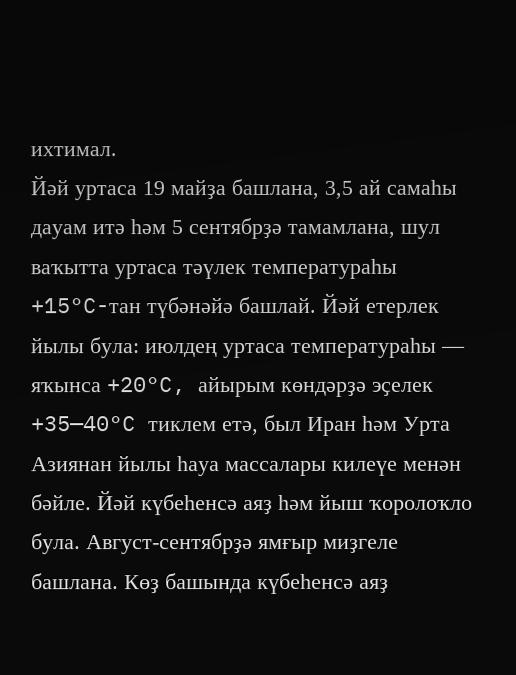ихтимал.
Йәй уртаса 19 майҙа башлана, 3,5 ай самаһы дауам итә һәм 5 сентябрҙә тамамлана, шул ваҡытта уртаса тәүлек температураһы +15°C-тан түбәнәйә башлай. Йәй етерлек йылы була: июлдең уртаса температураһы — яҡынса +20°C, айырым көндәрҙә эҫелек +35—40°C тиклем етә, был Иран һәм Урта Азиянан йылы һауа массалары килеүе менән бәйле. Йәй күбеһенсә аяҙ һәм йыш ҡоролоҡло була. Август-сентябрҙә ямғыр миҙгеле башлана. Көҙ башында күбеһенсә аяҙ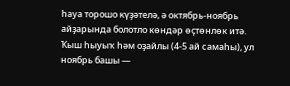һауа торошо күҙәтелә, ә октябрь-ноябрь айҙарында болотло көндәр өҫтөнлөк итә.
Ҡыш һыуыҡ һәм оҙайлы (4-5 ай самаһы), ул ноябрь башы —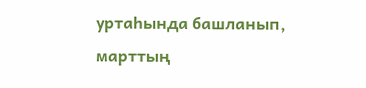уртаһында башланып, марттың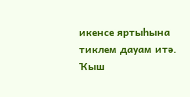икенсе яртыһына тиклем дауам итә. Ҡыш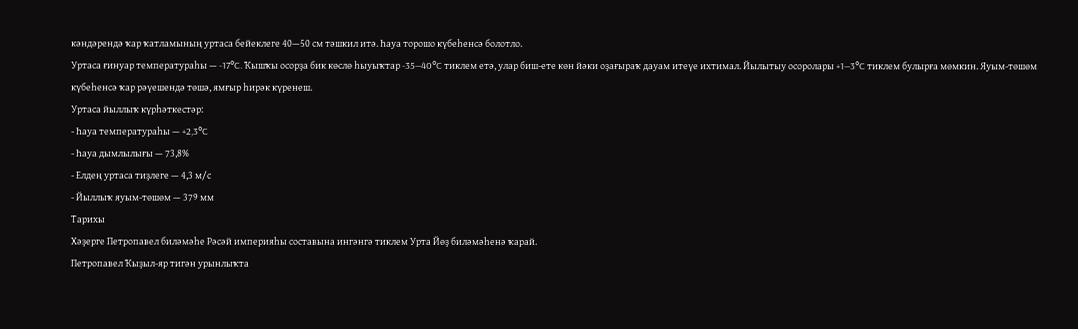кәндәрендә ҡар ҡатламының уртаса бейеклеге 40—50 см тәшкил итә. Һауа торошо күбеһенсә болотло.
Уртаса ғинуар температураһы — -17°C. Ҡышҡы осорҙа бик көслө һыуыҡтар -35—40°C тиклем етә, улар биш-ете көн йәки оҙағыраҡ дауам итеүе ихтимал. Йылытыу осоролары +1—3°C тиклем булырға мөмкин. Яуым-төшөм күбеһенсә ҡар рәүешендә төшә, ямғыр һирәк күренеш.
Уртаса йыллыҡ күрһәткестәр:
- Һауа температураһы — +2,3°C
- Һауа дымлылығы — 73,8%
- Елдең уртаса тиҙлеге — 4,3 м/с
- Йыллыҡ яуым-төшөм — 379 мм
Тарихы
Хәҙерге Петропавел биләмәһе Рәсәй империяһы составына ингәнгә тиклем Урта Йөҙ биләмәһенә ҡарай.
Петропавел Ҡыҙыл-яр тигән урынлыҡта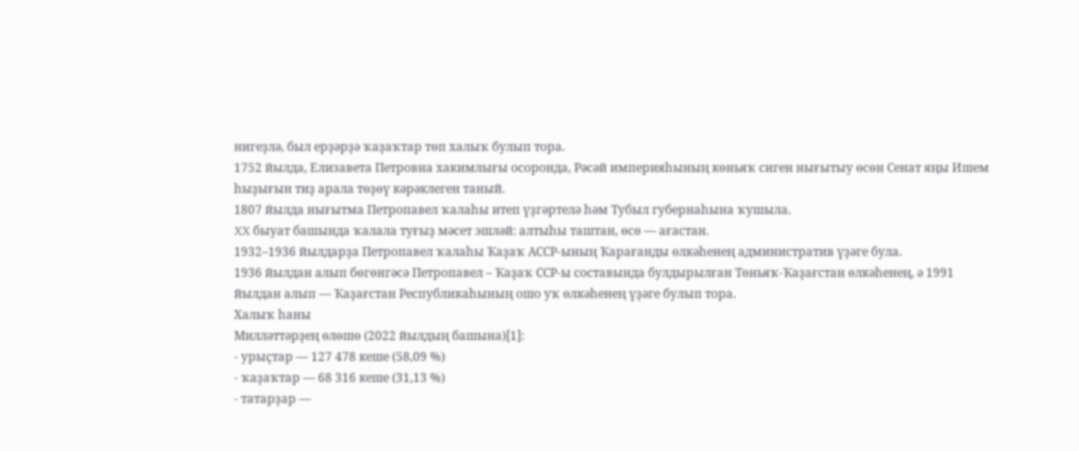нигеҙлә, был ерҙәрҙә ҡаҙаҡтар төп халыҡ булып тора.
1752 йылда, Елизавета Петровна хакимлығы осоронда, Рәсәй империяһының көньяҡ сиген нығытыу өсөн Сенат яңы Ишем һыҙығын тиҙ арала төҙөү кәрәклеген таный.
1807 йылда нығытма Петропавел ҡалаһы итеп үҙгәртелә һәм Тубыл губернаһына ҡушыла.
XX быуат башында ҡалала туғыҙ мәсет эшләй: алтыһы таштан, өсө — ағастан.
1932–1936 йылдарҙа Петропавел ҡалаһы Ҡаҙаҡ АССР-ының Ҡарағанды өлкәһенең административ үҙәге була.
1936 йылдан алып бөгөнгәсә Петропавел – Ҡаҙаҡ ССР-ы составында булдырылған Төньяҡ-Ҡаҙағстан өлкәһенең, ә 1991 йылдан алып — Ҡаҙағстан Республикаһының ошо уҡ өлкәһенең үҙәге булып тора.
Халыҡ һаны
Милләттәрҙең өлөшө (2022 йылдың башына)[1]:
- урыҫтар — 127 478 кеше (58,09 %)
- ҡаҙаҡтар — 68 316 кеше (31,13 %)
- татарҙар —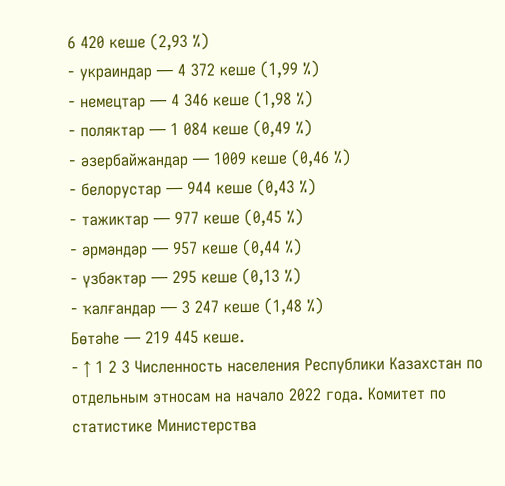6 420 кеше (2,93 %)
- украиндар — 4 372 кеше (1,99 %)
- немецтар — 4 346 кеше (1,98 %)
- поляктар — 1 084 кеше (0,49 %)
- әзербайжандар — 1009 кеше (0,46 %)
- белорустар — 944 кеше (0,43 %)
- тажиктар — 977 кеше (0,45 %)
- әрмәндәр — 957 кеше (0,44 %)
- үзбәктәр — 295 кеше (0,13 %)
- ҡалғандар — 3 247 кеше (1,48 %)
Бөтәһе — 219 445 кеше.
- ↑ 1 2 3 Численность населения Республики Казахстан по отдельным этносам на начало 2022 года. Комитет по статистике Министерства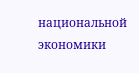национальной экономики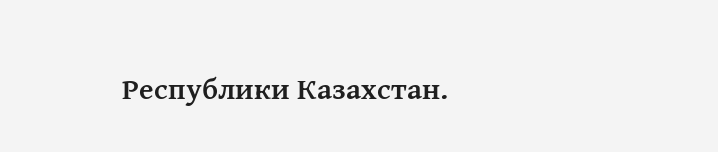Республики Казахстан.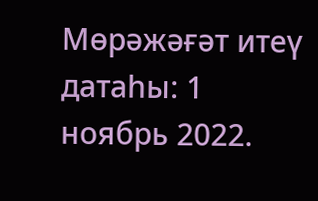Мөрәжәғәт итеү датаһы: 1 ноябрь 2022.